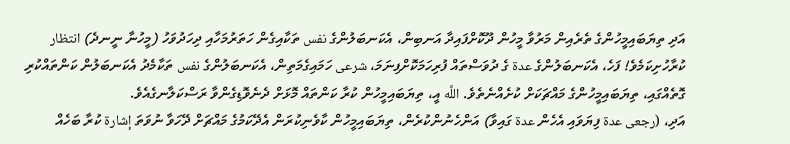އަދި ތިޔަބައިމީހުންގެ ތެރެއިން މަރުވާ މީހުން ދޫކޮށްފައިދާ އަނބިން، އެކަނބަލުންގެ نفس ތަކާއިގެން ހަތަރުމަހާއި ދިހަދުވަހު (މީހުނާ ނީނދެ) انتظار ކުރާހުށިކަމެވެ! ފަހެ، އެކަނބަލުންގެ عدة ގެ ދުވަސްތައް ފުރިހަމަކޮށްފިނަމަ، شرعى ހަމައިގެމަތިން، އެކަނބަލުންގެ نفس ތަކާމެދު އެކަނބަލުން ކަންތައްކުރި ގޮތެއްގައި، ތިޔަބައިމީހުންގެ މައްޗަކަށް ކުށެއްނެތެވެ. اللَّه އީ، ތިޔަބައިމީހުން ކުރާ ކަންތައް މޮޅަށް ދެނެވޮޑިގެންވާ ރަސްކަލާނގެއެވެ.
އަދި، (رجعى عدة ފިޔަވައި އެހެން عدة ގައިވާ) އަންހެނުންކުރެން، ތިޔަބައިމީހުން ކާވެނިކުރަން އެދޭކަމުގެ މައްޗަށް ދޭހަވާ ނުވަތަ إشارة ކުރާ ބަހެއް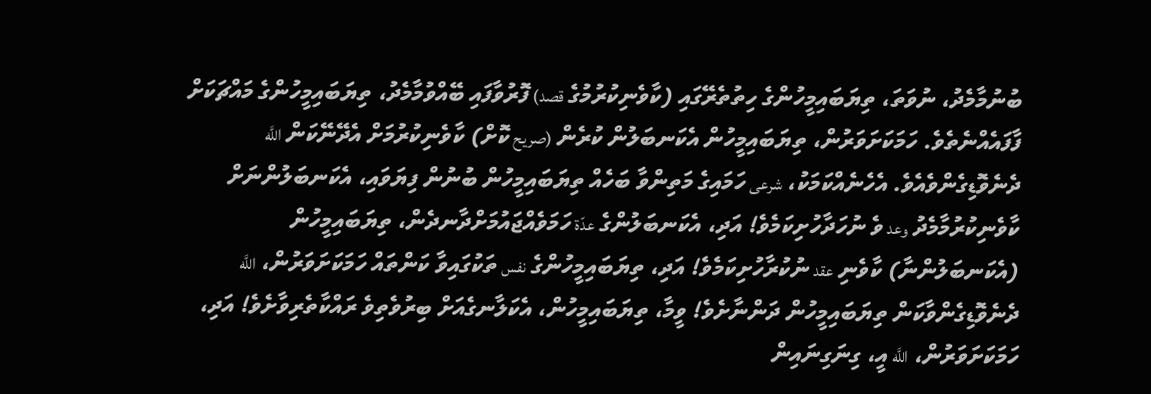ބުނުމާމެދު، ނުވަތަ، ތިޔަބައިމީހުންގެ ހިތުތެރޭގައި (ކާވެނިކުރުމުގެ قصد) ފޮރުވާފައި ބޭއްވުމާމެދު، ތިޔަބައިމީހުންގެ މައްޗަކަށް ފާފައެއްނެތެވެ. ހަމަކަށަވަރުން، ތިޔަބައިމީހުން އެކަނބަލުން ކުރެން (صريح ކޮށް) ކާވެނިކުރުމަށް އެދޭނޭކަން اللَّه ދެނެވޮޑިގެންވެއެވެ. އެހެނެއްކަމަކު، شرعى ހަމައިގެ މަތިންވާ ބަހެއް ތިޔަބައިމީހުން ބުނުން ފިޔަވައި، އެކަނބަލުންނަށް ކާވެނިކުރުމާމެދު وعد ވެ ނުހަދާހުށިކަމެވެ! އަދި، އެކަނބަލުންގެ عدّة ހަމަވެއްޖައުމަށްދާނދެން، ތިޔަބައިމީހުން (އެކަނބަލުންނާ) ކާވެނި عقد ނުކުރާހުށިކަމެވެ! އަދި، ތިޔަބައިމީހުންގެ نفس ތަކުގައިވާ ކަންތައް ހަމަކަށަވަރުން، اللَّه ދެނެވޮޑިގެންވާކަން ތިޔަބައިމީހުން ދަންނާށެވެ! ވީމާ، ތިޔަބައިމީހުން، އެކަލާނގެއަށް ބިރުވެތިވެ ރައްކާތެރިވާށެވެ! އަދި، ހަމަކަށަވަރުން، اللَّه އީ، ގިނަގިނައިން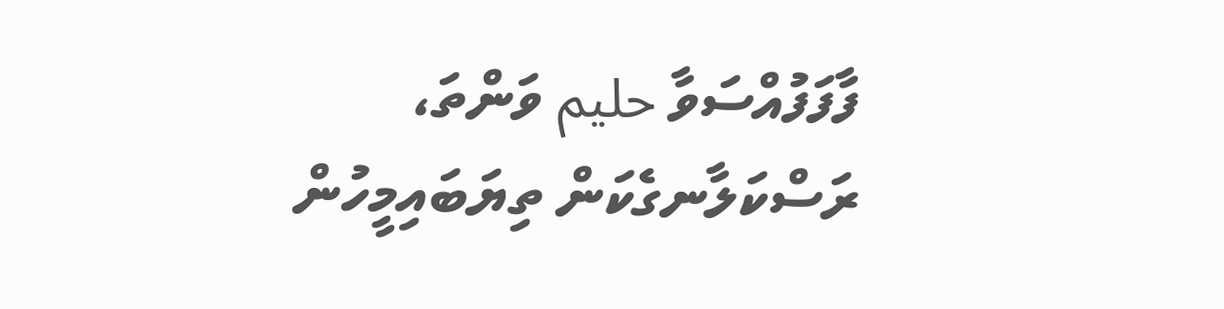ފާފަފުއްސަވާ حليم ވަންތަ، ރަސްކަލާނގެކަން ތިޔަބައިމީހުން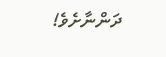ދަންނާށެވެ!